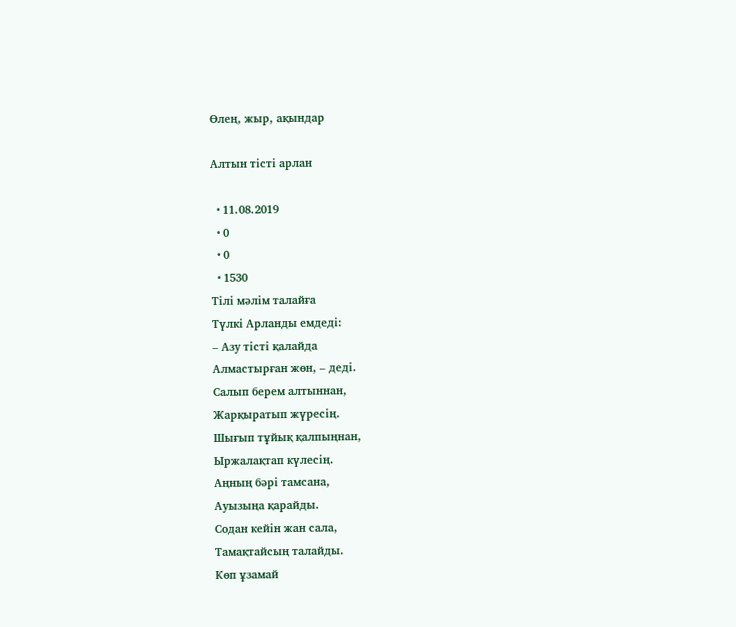Өлең, жыр, ақындар

Алтын тісті арлан

  • 11.08.2019
  • 0
  • 0
  • 1530
Тілі мәлім талайға
Түлкі Арланды емдеді:
– Азу тісті қалайда
Алмастырған жөн, – деді.
Салып берем алтыннан,
Жарқыратып жүресің.
Шығып тұйық қалпыңнан,
Ыржалақтап күлесің.
Аңның бәрі тамсана,
Ауызыңа қарайды.
Содан кейін жан сала,
Тамақтайсың талайды.
Көп ұзамай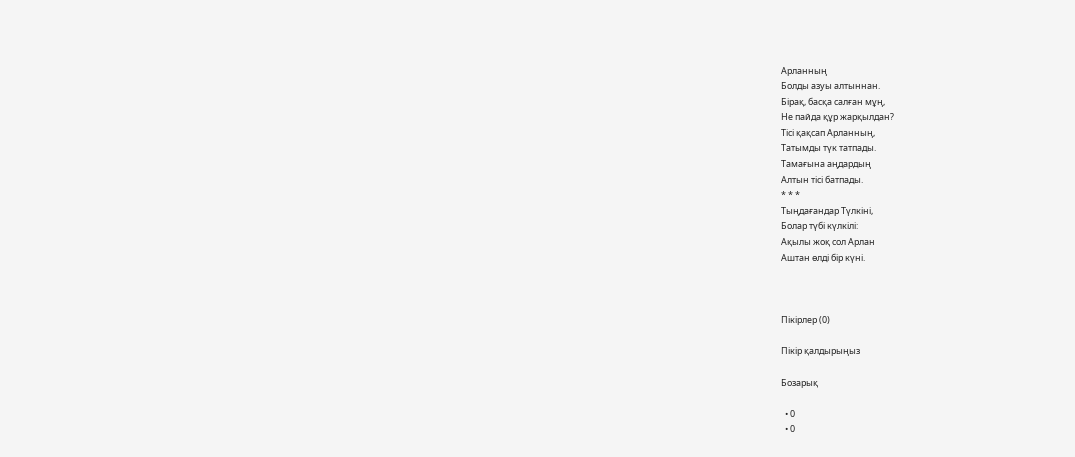Арланның
Болды азуы алтыннан.
Бірақ, басқа салған мұң,
Не пайда құр жарқылдан?
Тісі қақсап Арланның,
Татымды түк татпады.
Тамағына аңдардың
Алтын тісі батпады.
* * *
Тыңдағандар Түлкіні,
Болар түбі күлкілі:
Ақылы жоқ сол Арлан
Аштан өлді бір күні.



Пікірлер (0)

Пікір қалдырыңыз

Бозарық

  • 0
  • 0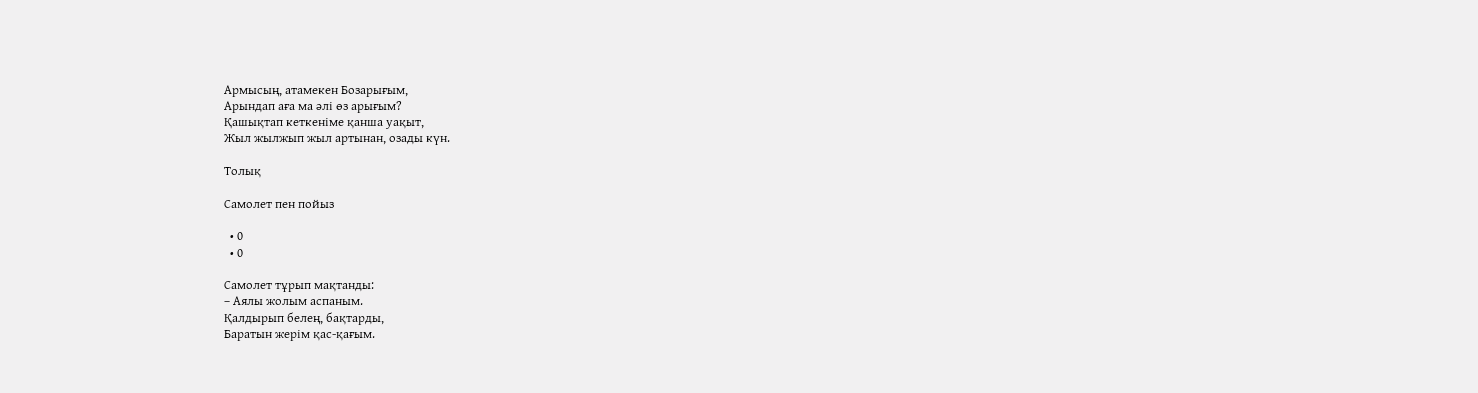Армысың, атамекен Бозарығым,
Арындап аға ма әлі өз арығым?
Қашықтап кеткеніме қанша уақыт,
Жыл жылжып жыл артынан, озады күн.

Толық

Самолет пен пойыз

  • 0
  • 0

Самолет тұрып мақтанды:
– Аялы жолым аспаным.
Қалдырып белең, бақтарды,
Баратын жерім қас-қағым.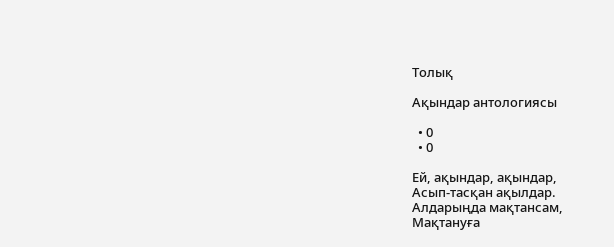Толық

Ақындар антологиясы

  • 0
  • 0

Ей, ақындар, ақындар,
Асып-тасқан ақылдар.
Алдарыңда мақтансам,
Мақтануға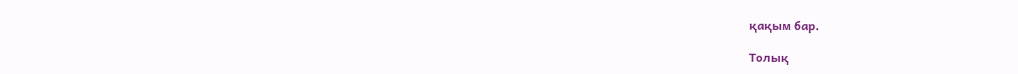қақым бар.

Толық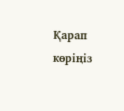Қарап көріңіз